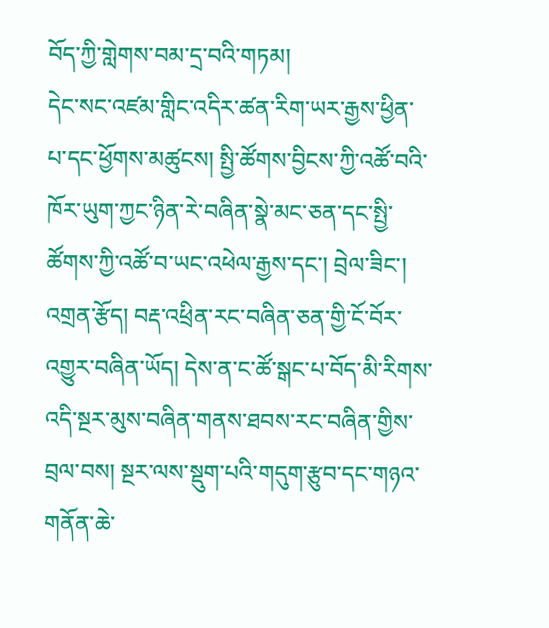བོད་ཀྱི་གླེགས་བམ་དྲ་བའི་གཏམ།
དེང་སང་འཛམ་གླིང་འདིར་ཚན་རིག་ཡར་རྒྱས་ཕྱིན་པ་དང་ཕྱོགས་མཚུངས། སྤྱི་ཚོགས་བྱིངས་ཀྱི་འཚོ་བའི་ཁོར་ཡུག་ཀྱང་ཉིན་རེ་བཞིན་སྣེ་མང་ཅན་དང་སྤྱི་ཚོགས་ཀྱི་འཚོ་བ་ཡང་འཕེལ་རྒྱས་དང་། བྲེལ་ཟིང་། འགྲན་རྩོད། བརྡ་འཕྲིན་རང་བཞིན་ཅན་གྱི་ངོ་བོར་འགྱུར་བཞིན་ཡོད། དེས་ན་ང་ཚོ་སྒང་པ་བོད་མི་རིགས་འདི་སྔར་མུས་བཞིན་གནས་ཐབས་རང་བཞིན་གྱིས་བྲལ་བས། སྔར་ལས་སྡུག་པའི་གདུག་རྩུབ་དང་གཉའ་གནོན་ཆེ་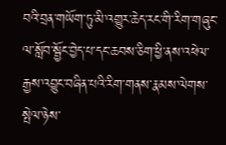བའི་བྲན་གཡོག་ཏུ་མི་འགྱུར་ཆེད་རང་གི་རིག་གཞུང་ལ་སློབ་སྦྱོང་བྱེད་པ་དང་ཆབས་ཅིག་ཕྱི་ནས་འཕེལ་རྒྱས་འབྱུང་བཞིན་པའི་རིག་གནས་རྣམས་ལེགས་སྤེལ་ཉེས་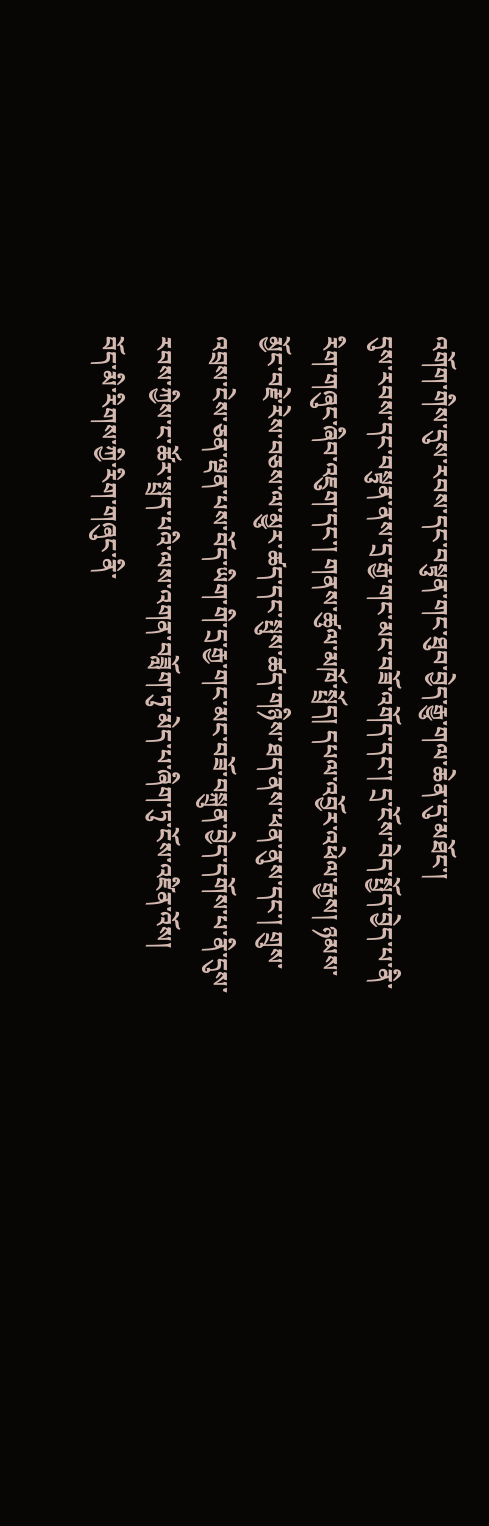འགོག་གིས་དུས་རབས་དང་བསྟུན་གང་ཐུབ་བྱེད་རྒྱུ་གལ་ཆེན་དུ་མཐོང་།
དུས་རབས་དང་བསྟུན་ནས་དྲ་རྒྱ་གང་མང་བཟོ་འགོད་དང་། དྲ་ངོས་བེད་སྤྱོད་བྱེད་པ་ནི་རིག་གཞུང་ཞིབ་འཇུག་དང་། གནས་ཚུལ་མཁོ་སྤྲོད། དཔལ་འབྱོར་འཕེལ་རྒྱས། ཉམས་མྱོང་བརྗེ་རེས་བཅས་ལ་མྱུར་ཚད་དང་སྤུས་ཚད་གཉིས་ཐད་ནས་ཕན་ནུས་དང་། གྲུས་འབྲས་ངེས་ཅན་ལྡན་པས་བོད་ཡིག་གི་དྲ་རྒྱ་གང་མང་བཟོ་བསྐྲུན་བྱེད་དགོས་པ་ནི་དུས་རབས་ཀྱིས་ང་ཚོར་སྤྲད་པའི་ལས་འགན་བཟློག་ཏུ་མེད་པ་ཞིག་ཏུ་ངོས་འཛིན་འོས།
བོད་མི་རིགས་ཀྱི་རིག་གཞུང་ནི་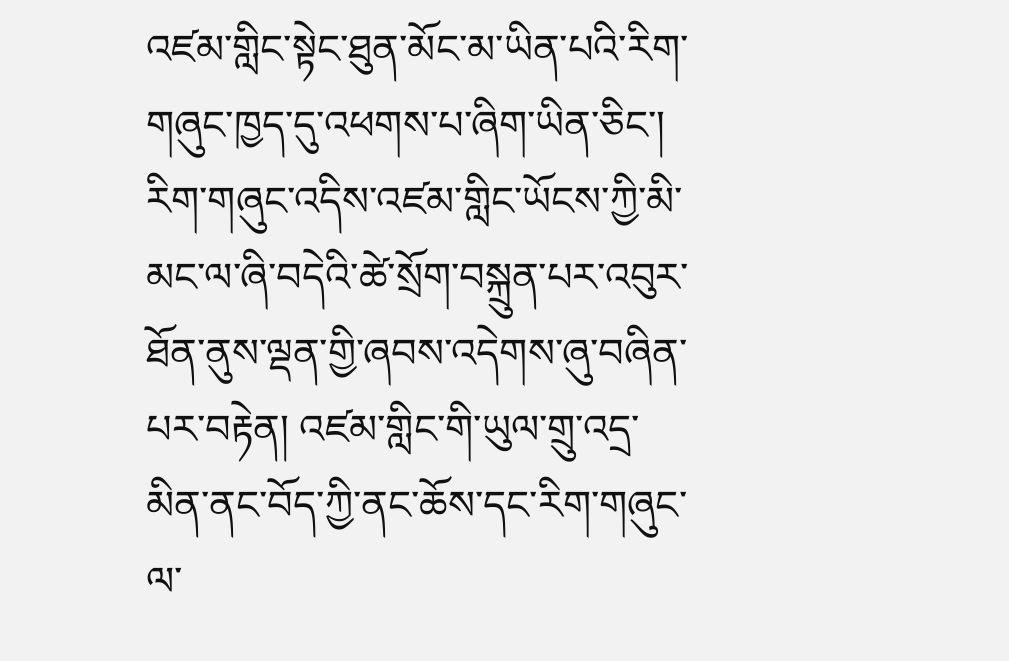འཛམ་གླིང་སྟེང་ཐུན་མོང་མ་ཡིན་པའི་རིག་གཞུང་ཁྱད་དུ་འཕགས་པ་ཞིག་ཡིན་ཅིང་། རིག་གཞུང་འདིས་འཛམ་གླིང་ཡོངས་ཀྱི་མི་མང་ལ་ཞི་བདེའི་ཚེ་སྲོག་བསྐྲུན་པར་འབུར་ཐོན་ནུས་ལྡན་གྱི་ཞབས་འདེགས་ཞུ་བཞིན་པར་བརྟེན། འཛམ་གླིང་གི་ཡུལ་གྲུ་འདྲ་མིན་ནང་བོད་ཀྱི་ནང་ཆོས་དང་རིག་གཞུང་ལ་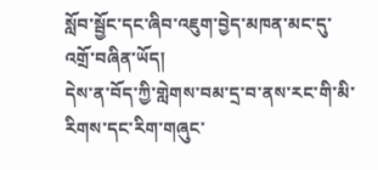སློབ་སྦྱོང་དང་ཞིབ་འཇུག་བྱེད་མཁན་མང་དུ་འགྲོ་བཞིན་ཡོད།
དེས་ན་བོད་ཀྱི་གླེགས་བམ་དྲ་བ་ནས་རང་གི་མི་རིགས་དང་རིག་གཞུང་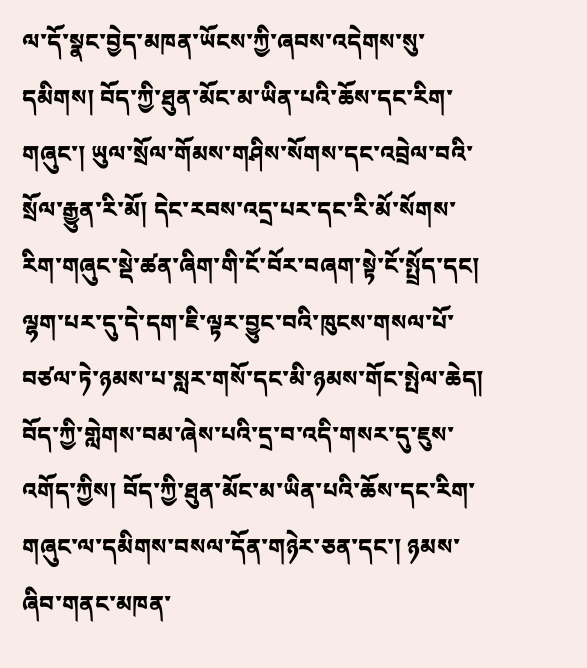ལ་དོ་སྣང་བྱེད་མཁན་ཡོངས་ཀྱི་ཞབས་འདེགས་སུ་དམིགས། བོད་ཀྱི་ཐུན་མོང་མ་ཡིན་པའི་ཆོས་དང་རིག་གཞུང་། ཡུལ་སྲོལ་གོམས་གཤིས་སོགས་དང་འབྲེལ་བའི་སྲོལ་རྒྱུན་རི་མོ། དེང་རབས་འདྲ་པར་དང་རི་མོ་སོགས་རིག་གཞུང་སྡེ་ཚན་ཞིག་གི་ངོ་བོར་བཞག་སྟེ་ངོ་སྤྲོད་དང། ལྷག་པར་དུ་དེ་དག་ཇི་ལྟར་བྱུང་བའི་ཁུངས་གསལ་པོ་བཙལ་ཏེ་ཉམས་པ་སླར་གསོ་དང་མི་ཉམས་གོང་སྤེལ་ཆེད། བོད་ཀྱི་གླེགས་བམ་ཞེས་པའི་དྲ་བ་འདི་གསར་དུ་ཇུས་འགོད་ཀྱིས། བོད་ཀྱི་ཐུན་མོང་མ་ཡིན་པའི་ཆོས་དང་རིག་གཞུང་ལ་དམིགས་བསལ་དོན་གཉེར་ཅན་དང་། ཉམས་ཞིབ་གནང་མཁན་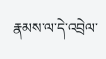རྣམས་ལ་དེ་འབྲེལ་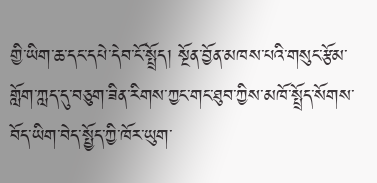གྱི་ཡིག་ཆ་དང་དཔེ་དེབ་ངོ་སྤྲོད། སྔོན་བྱོན་མཁས་པའི་གསུང་རྩོམ་གློག་ཀླད་དུ་བཅུག་ཟིན་རིགས་ཀྱང་གང་ཐུབ་ཀྱིས་མཁོ་སྤྲོད་སོགས་བོད་ཡིག་བེད་སྤྱོད་ཀྱི་ཁོར་ཡུག་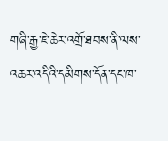གཞི་རྒྱ་ཇེ་ཆེར་འགྲོ་ཐབས་ནི་ལས་འཆར་འདིའི་དམིགས་དོན་དང་ཁ་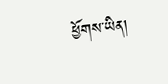ཕྱོགས་ཡིན།